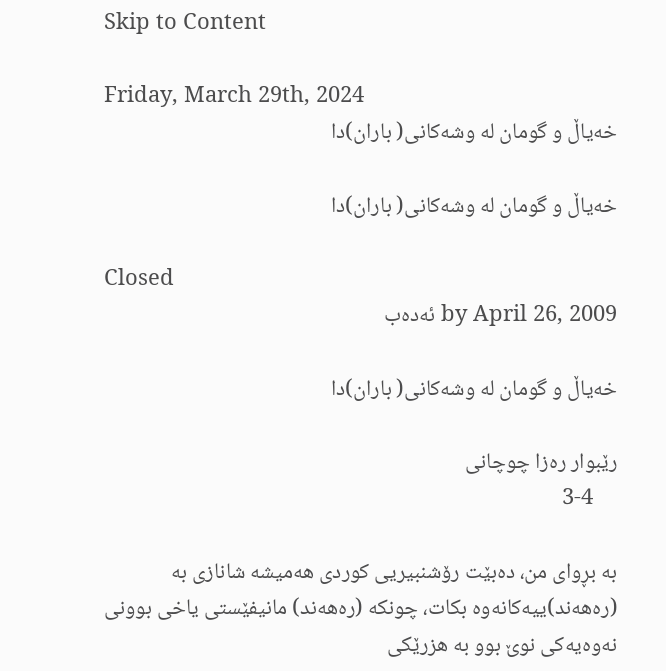Skip to Content

Friday, March 29th, 2024
خه‌یاڵ و گومان له‌ وشه‌كانی( باران)دا

خه‌یاڵ و گومان له‌ وشه‌كانی( باران)دا

Closed
by April 26, 2009 ئەدەب

خه‌یاڵ و گومان له‌ وشه‌كانی( باران)دا

رێبوار ره‌زا چوچانی
     3-4

به‌ بڕوای من، ده‌بێت رۆشنبیریی كوردی هه‌میشه‌ شانازی به‌ (ره‌هه‌ند)ییه‌كانه‌وه‌ بكات، چونكه‌ (ره‌هه‌ند) مانیفێستی یاخی بوونی نه‌وه‌یه‌كی نوێ بوو به‌ هزرێكی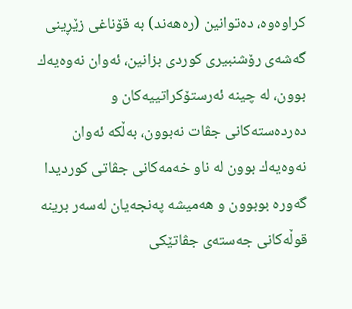كراوه‌وه‌، ده‌توانین (ره‌هه‌ند) به‌ قۆناغی زێڕینی گه‌شه‌ی رۆشنبیری كوردی بزانین، ئه‌وان نه‌وه‌یه‌ك بوون، له‌ چینه‌ ئه‌رستۆكراتییه‌كان و ده‌رده‌سته‌كانی جڤات نه‌بوون، به‌ڵكه‌ ئه‌وان نه‌وه‌یه‌ك بوون له‌ ناو خه‌مه‌كانی جڤاتی كوردیدا گه‌وره‌ بوبوون و هه‌میشه‌ په‌نجه‌یان له‌سه‌ر برینه‌ قوڵه‌كانی جه‌سته‌ی جڤاتێكی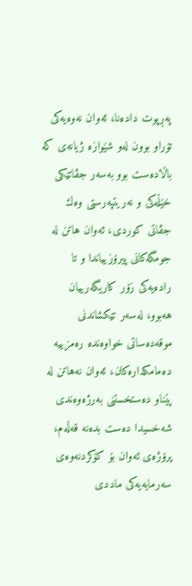په‌ڕپوت داده‌نا، ئه‌وان نه‌وه‌یه‌كی تۆراو بوون له‌و شێوازه‌ ژیانه‌ی كه‌ باڵاده‌ست بوو به‌سه‌ر جڤاتێكی خێڵه‌كی و نه‌ریتپه‌رستی وه‌ك جڤاتی كوردی، ئه‌وان هاتن له‌ جومگه‌كانی پیرۆزییاندا و تا راده‌یه‌كی زۆر كاریگه‌رییان هه‌بوو، له‌سه‌ر تێكشاندنی موقه‌ده‌ساتی خواوه‌نده‌ ره‌مزییه‌ ده‌مامكداره‌كان، ئه‌وان نه‌هاتن له‌ پێناو ده‌ستخستنی به‌رژه‌وه‌ندی شه‌خسیدا ده‌ست بده‌نه‌ قه‌ڵه‌م، پرۆژه‌ی ئه‌وان بۆ كۆكردنه‌وه‌ی سه‌رمایه‌یه‌كی ماددی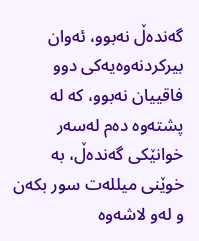گه‌نده‌ڵ نه‌بوو، ئه‌وان بیركردنه‌وه‌یه‌كی دوو فاقییان نه‌بوو، كه‌ له‌ پشته‌وه‌ ده‌م له‌سه‌ر خوانێكی گه‌نده‌ڵ، به‌ خوێنی میلله‌ت سور بكه‌ن و له‌و لاشه‌وه‌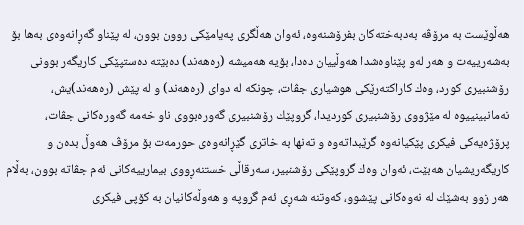هه‌ڵوێست به‌ مرۆڤه‌ به‌دبه‌خته‌كان بفرۆشنه‌وه‌، ئه‌وان هه‌ڵگری په‌یامێكی روون بوون، له‌ پێناو گه‌ڕانه‌وه‌ی به‌ها بۆ به‌شه‌رییه‌ت و هه‌ر له‌و پێناوه‌شدا هه‌وڵییان ده‌دا، بۆیه‌ هه‌میشه‌ (ره‌هه‌ند) ده‌بێته‌ ده‌ستپێكی كاریگه‌ر بوونی رۆشنبیری كورد، وه‌ك كاراكته‌رێكی هوشیاری جڤات، چونكه‌ له‌ دوای (ره‌هه‌ند) و له‌ پێش (ره‌هه‌ند)یش، نه‌مانبینییوه‌ له‌ مێژووی رۆشنبیری كوردیدا، گروپێك رۆشنبیری گه‌وره‌بووی ناو خه‌مه‌ گه‌وره‌كانی جڤات، پرۆژه‌یه‌كی فیكری پێكیانه‌وه‌ گرێبداته‌وه‌ و ته‌نها به‌ خاتری گێڕانه‌وه‌ی حورمه‌ت بۆ مرۆڤ هه‌وڵ بده‌ن و كاریگه‌ریشیان هه‌بێت، ئه‌وان وه‌ك گروپێكی رۆشنبیر، سه‌رقاڵی خستنه‌ڕووی بیمارییه‌كانی ئه‌م جڤاته‌ بوون، به‌ڵام هه‌ر زوو به‌شێك له‌ نه‌وه‌كانی پێشوو، كه‌وتنه‌ شه‌ڕی ئه‌م گروپه‌ و هه‌وڵه‌كانیان به‌ كۆپی فیكری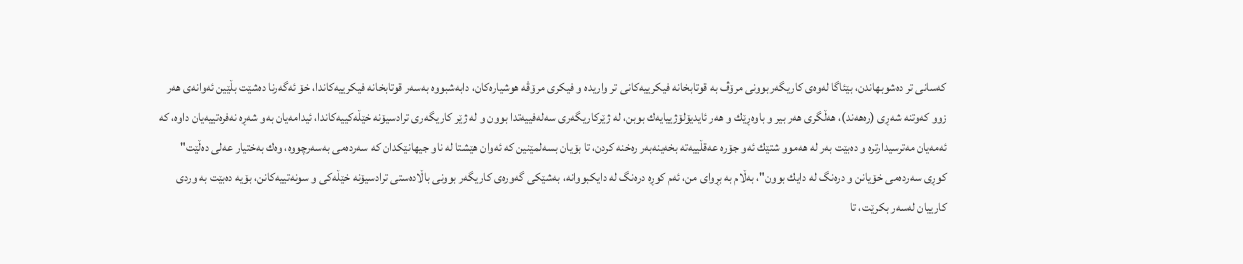كه‌سانی تر ده‌شوبهاندن، بێئاگا له‌وه‌ی كاریگه‌ربوونی مرۆڤ به‌ قوتابخانه‌ فیكرییه‌كانی تر واریده‌ و فیكری مرۆڤه‌ هوشیاره‌كان، دابه‌شبووه‌ به‌سه‌ر قوتابخانه‌ فیكرییه‌كاندا، خۆ ئه‌گه‌رنا ده‌شێت بڵێین ئه‌وانه‌ی هه‌ر زوو كه‌وتنه‌ شه‌ڕی (ره‌هه‌ند)، هه‌ڵگری هه‌ر بیر و باوه‌ڕێك و هه‌ر ئایدیۆلۆژییایه‌ك بوبن، له‌ ژێركاریگه‌ری سه‌له‌فییه‌تدا بوون و له‌ ژێر كاریگه‌ری ترادسیۆنه‌ خێڵه‌كییه‌كاندا، ئیدامه‌یان به‌و شه‌ڕه‌ نه‌فره‌تییه‌یان داوه‌، كه‌ ئه‌مه‌یان مه‌ترسیدارتره‌ و ده‌بێت به‌ر له‌ هه‌موو شتێك ئه‌و جۆره‌ عه‌قڵییه‌ته‌ بخه‌ینه‌به‌ر ره‌خنه‌ كردن، تا بۆیان بسه‌لمێنین كه‌ ئه‌وان هێشتا له‌ ناو جیهانێكدان كه‌ سه‌رده‌می به‌سه‌رچووه‌، وه‌ك به‌ختیار عه‌لی ده‌ڵێت" كوڕی سه‌رده‌می خۆیانن و دره‌نگ له‌ دایك بوون"، به‌ڵام به‌ بڕوای من، ئه‌م كوڕه‌ دره‌نگ له‌ دایكبووانه‌، به‌شێكی گه‌وره‌ی كاریگه‌ر بوونی باڵاده‌ستی ترادسیۆنه‌ خێڵه‌كی و سونه‌تییه‌كانن، بۆیه‌ ده‌بێت به‌ وردی كارییان له‌سه‌ر بكرێت، تا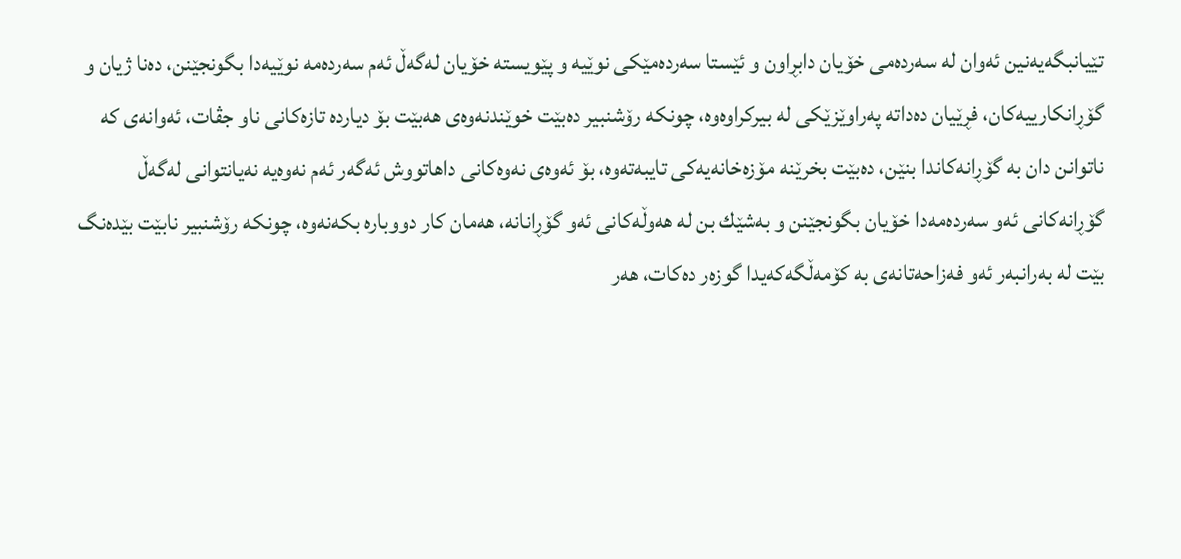تێیانبگه‌یه‌نین ئه‌وان له‌ سه‌رده‌می خۆیان دابڕاون و ئێستا سه‌رده‌مێكی نوێیه‌ و پێویسته‌ خۆیان له‌گه‌ڵ ئه‌م سه‌رده‌مه‌ نوێیه‌دا بگونجێنن، ده‌نا ژیان و گۆڕانكارییه‌كان، فڕێیان ده‌داته‌ په‌راوێزێكی له‌ بیركراوه‌وه‌، چونكه‌ رۆشنبیر ده‌بێت خوێندنه‌وه‌ی هه‌بێت بۆ دیارده‌ تازه‌كانی ناو جڤات، ئه‌وانه‌ی كه‌ ناتوانن دان به‌ گۆڕانه‌كاندا بنێن، ده‌بێت بخرێنه‌ مۆزه‌خانه‌یه‌كی تایبه‌ته‌وه‌، بۆ ئه‌وه‌ی نه‌وه‌كانی داهاتووش ئه‌گه‌ر ئه‌م نه‌وه‌یه‌ نه‌یانتوانی له‌گه‌ڵ گۆڕانه‌كانی ئه‌و سه‌رده‌مه‌دا خۆیان بگونجێنن و به‌شێك بن له‌ هه‌وڵه‌كانی ئه‌و گۆڕانانه‌، هه‌مان كار دووباره‌ بكه‌نه‌وه‌، چونكه‌ رۆشنبیر نابێت بێده‌نگ بێت له‌ به‌رانبه‌ر ئه‌و فه‌زاحه‌تانه‌ی به‌ كۆمه‌ڵگه‌كه‌یدا گوزه‌ر ده‌كات، هه‌ر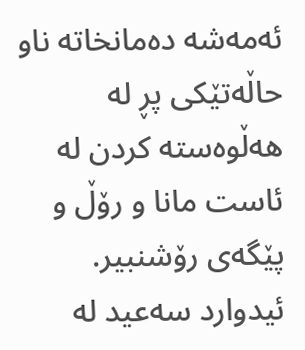ئه‌مه‌شه‌ ده‌مانخاته‌ ناو حاڵه‌تێكی پڕ له‌ هه‌ڵوه‌سته‌ كردن له‌ ئاست مانا و رۆڵ و پێگه‌ی رۆشنبیر.
ئیدوارد سه‌عید له‌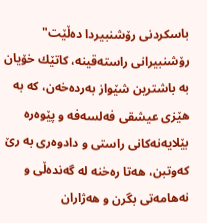باسكردنی رۆشنبیردا ده‌ڵێت" رۆشنبیرانی راسته‌قینه‌، كاتێك خۆیان به‌ باشترین شێواز به‌رده‌خه‌ن، كه‌ به‌ هێزی عیشقی فه‌لسه‌فه‌ و پێوه‌ره‌ بێلایه‌نه‌كانی راستی و دادوه‌ری به‌ رێ كه‌وتبن، هه‌تا ره‌خنه‌ له‌ گه‌نده‌ڵی و نه‌هامه‌تی بگرن و هه‌ژاران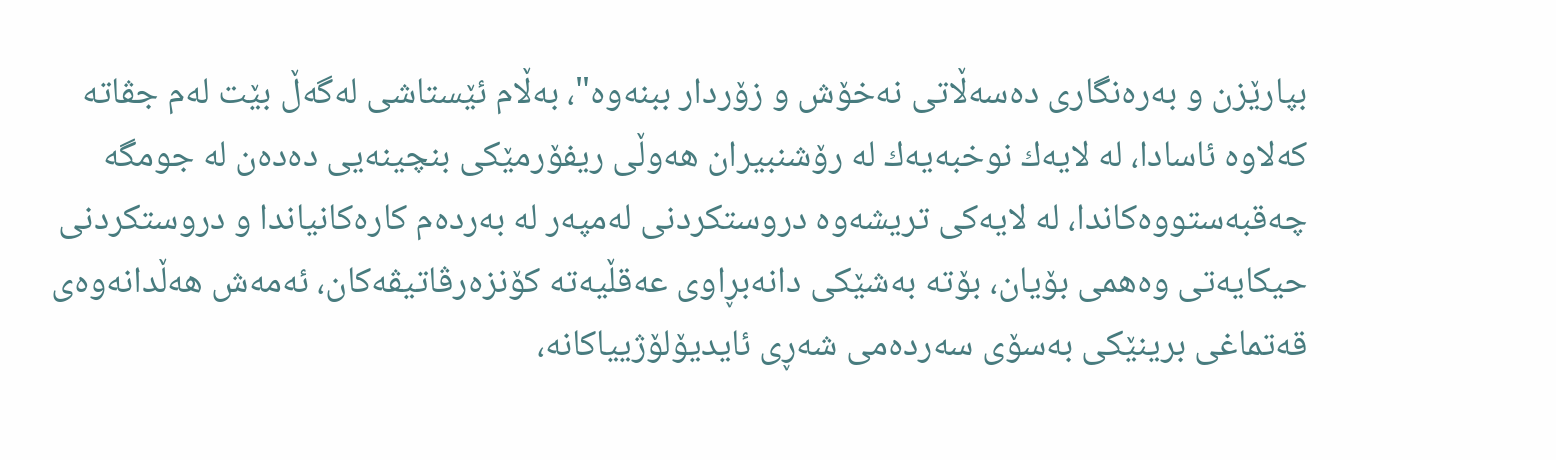بپارێزن و به‌ره‌نگاری ده‌سه‌ڵاتی نه‌خۆش و زۆردار ببنه‌وه‌"، به‌ڵام ئێستاشی له‌گه‌ڵ بێت له‌م جڤاته‌ كه‌لاوه‌ ئاسادا، له‌ لایه‌ك نوخبه‌یه‌ك له‌ رۆشنبیران هه‌وڵی ریفۆرمێكی بنچینه‌یی ده‌ده‌ن له‌ جومگه‌ چه‌قبه‌ستووه‌كاندا، له‌ لایه‌كی تریشه‌وه‌ دروستكردنی له‌مپه‌ر له‌ به‌رده‌م كاره‌كانیاندا و دروستكردنی حیكایه‌تی وه‌همی بۆیان، بۆته‌ به‌شێكی دانه‌بڕاوی عه‌قڵیه‌ته‌ كۆنزه‌رڤاتیڤه‌كان، ئه‌مه‌ش هه‌ڵدانه‌وه‌ی قه‌تماغی برینێكی به‌سۆی سه‌رده‌می شه‌ڕی ئایدیۆلۆژییاكانه‌،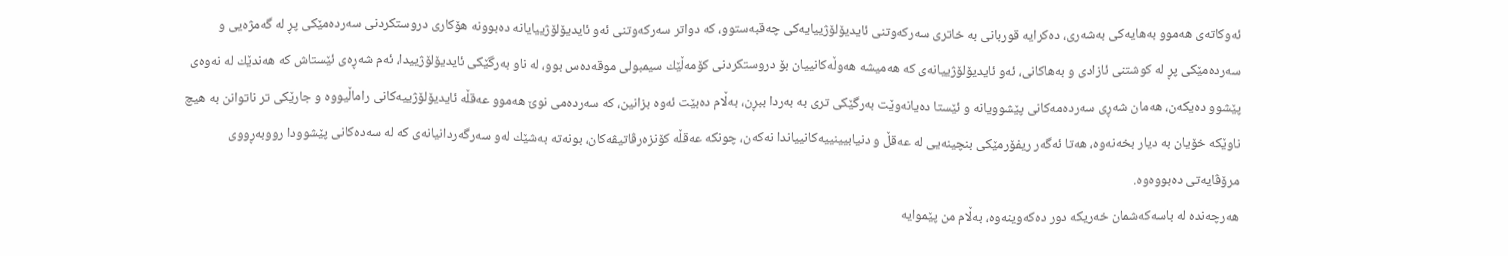ئه‌وكاته‌ی هه‌موو به‌هایه‌كی به‌شه‌ری، ده‌كرایه‌ قوربانی به‌ خاتری سه‌ركه‌وتنی ئایدیۆلۆژییایه‌كی چه‌قبه‌ستوو، كه‌ دواتر سه‌ركه‌وتنی ئه‌و ئایدیۆلۆژییایانه‌ ده‌بوونه‌ هۆكاری دروستكردنی سه‌رده‌مێكی پڕ له‌ گه‌مژه‌یی و سه‌رده‌مێكی پڕ له‌ كوشتنی ئازادی و به‌هاكانی، ئه‌و ئایدیۆلۆژییانه‌ی كه‌ هه‌میشه‌ هه‌وڵه‌كانییان بۆ دروستكردنی كۆمه‌ڵێك سیمبولی موقه‌ده‌س بوو، له‌ ناو به‌رگێكی ئایدیۆلۆژییدا، ئه‌م شه‌ڕه‌ی ئێستاش كه‌ هه‌ندێك له‌ نه‌وه‌ی پێشوو ده‌یكه‌ن، هه‌مان شه‌ڕی سه‌رده‌مه‌كانی پێشوویانه‌ و ئێستا ده‌یانه‌وێت به‌رگێكی تری به‌ به‌ردا ببڕن، به‌ڵام ده‌بێت ئه‌وه‌ بزانین، كه‌ سه‌رده‌می نوێ هه‌موو عه‌قڵه‌ ئایدیۆلۆژییه‌كانی راماڵیووه‌ و جارێكی تر ناتوانن به‌ هیچ ناوێكه‌ خۆیان به‌ دیار بخه‌نه‌وه‌، هه‌تا ئه‌گه‌ر ریفۆرمێكی بنچینه‌یی له‌ عه‌قڵ و دنیابیینییه‌كانییاندا نه‌كه‌ن، چونكه‌ عه‌قڵه‌ كۆنزه‌رڤاتیڤه‌كان، بونه‌ته‌ به‌شێك له‌و سه‌رگه‌ردانیانه‌ی كه‌ له‌ سه‌ده‌كانی پێشوودا رووبه‌ڕووی مرۆڤایه‌تی ده‌بووه‌وه‌.
هه‌رچه‌نده‌ له‌ باسه‌كه‌شمان خه‌ریكه‌ دور ده‌كه‌وینه‌وه‌، به‌ڵام من پێموایه‌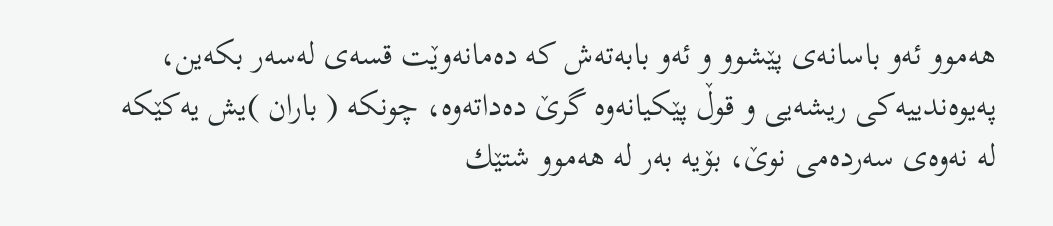هه‌موو ئه‌و باسانه‌ی پێشوو و ئه‌و بابه‌ته‌ش كه‌ ده‌مانه‌وێت قسه‌ی له‌سه‌ر بكه‌ین، په‌یوه‌ندییه‌كی ریشه‌یی و قوڵ پێكیانه‌وه‌ گرێ ده‌داته‌وه‌، چونكه‌ ( باران )یش یه‌كێكه‌ له‌ نه‌وه‌ی سه‌رده‌می نوێ، بۆیه‌ به‌ر له‌ هه‌موو شتێك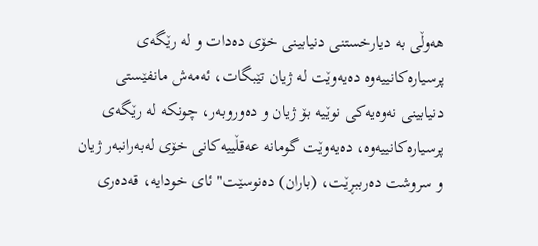هه‌وڵی به‌ دیارخستنی دنیابینی خۆی ده‌دات و له‌ رێگه‌ی پرسیاره‌كانییه‌وه‌ ده‌یه‌وێت له‌ ژیان تێبگات، ئه‌مه‌ش مانفێستی دنیابینی نه‌وه‌یه‌كی نوێیه‌ بۆ ژیان و ده‌وروبه‌ر، چونكه‌ له‌ رێگه‌ی پرسیاره‌كانییه‌وه‌، ده‌یه‌وێت گومانه‌ عه‌قڵییه‌كانی خۆی له‌به‌رانبه‌ر ژیان و سروشت ده‌رببڕێت، (باران) ده‌نوسێت" ئای خودایه‌، قه‌ده‌ری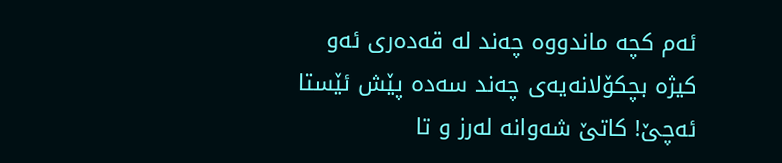ئه‌م كچه‌ ماندووه‌ چه‌ند له‌ قه‌ده‌ری ئه‌و كیژه‌ بچكۆلانه‌یه‌ی چه‌ند سه‌ده‌ پێش ئێستا ئه‌چێ! كاتێ شه‌وانه‌ له‌رز و تا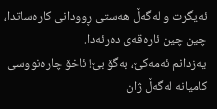ئه‌یگرت و له‌گه‌ڵ هه‌ستی ڕوودانی كاره‌ساتدا، چین چین ئاره‌قه‌ی ده‌رئه‌دا.
یه‌زدانم ئه‌مه‌كێ، به‌گۆ بێ! ئاخۆ چاره‌نووسی كامیانه‌ له‌گه‌ڵ ژان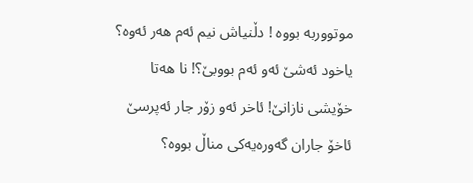موتووربه‌ بووه‌ ! دڵنیاش نیم ئه‌م هه‌ر ئه‌وه‌؟ یاخود ئه‌شێ ئه‌و ئه‌م بووبێ؟! نا هه‌تا خۆیشی نازانێ! ئاخر ئه‌و زۆر جار ئه‌پرسێ ئاخۆ جاران گه‌وره‌یه‌كی مناڵ بووه‌؟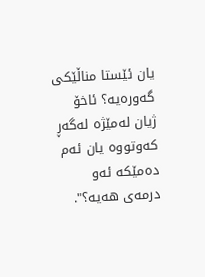یان ئێستا مناڵێكی گه‌وره‌یه‌؟ ئاخۆ ژیان له‌مێژه‌ له‌گه‌ڕ كه‌وتووه‌ یان ئه‌م ده‌مێكه‌ ئه‌و درمه‌ی هه‌یه‌؟".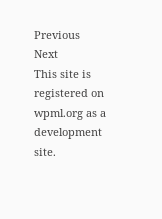Previous
Next
This site is registered on wpml.org as a development site.